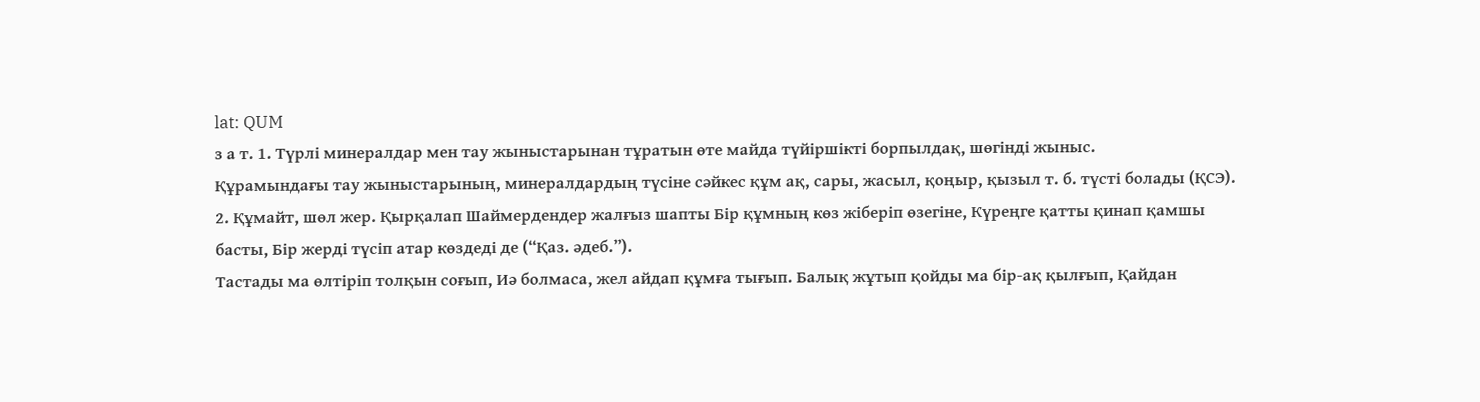lat: QUM
з а т. 1. Түрлі минералдар мен тау жыныстарынан тұратын өте майда түйіршікті борпылдақ, шөгінді жыныс.
Құрамындағы тау жыныстарының, минералдардың түсіне сәйкес құм ақ, сары, жасыл, қоңыр, қызыл т. б. түсті болады (ҚСЭ).
2. Құмайт, шөл жер. Қырқалап Шаймердендер жалғыз шапты Бір құмның көз жіберіп өзегіне, Күреңге қатты қинап қамшы басты, Бір жерді түсіп атар көздеді де (“Қаз. әдеб.”).
Тастады ма өлтіріп толқын соғып, Иә болмаса, жел айдап құмға тығып. Балық жұтып қойды ма бір-ақ қылғып, Қайдан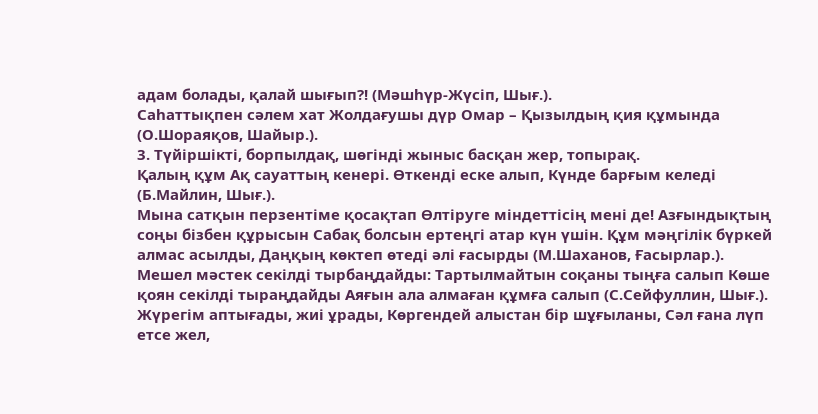адам болады, қалай шығып?! (Мәшһүр-Жүсіп, Шығ.).
Саһаттықпен сәлем хат Жолдағушы дүр Омар – Қызылдың қия құмында (О.Шораяқов, Шайыр.).
3. Түйіршікті, борпылдақ, шөгінді жыныс басқан жер, топырақ.
Қалың құм Ақ сауаттың кенері. Өткенді еске алып, Күнде барғым келеді (Б.Майлин, Шығ.).
Мына сатқын перзентіме қосақтап Өлтіруге міндеттісің мені де! Азғындықтың соңы бізбен құрысын Сабақ болсын ертеңгі атар күн үшін. Құм мәңгілік бүркей алмас асылды, Даңқың көктеп өтеді әлі ғасырды (М.Шаханов, Ғасырлар.).
Мешел мәстек секілді тырбаңдайды: Тартылмайтын соқаны тыңға салып Көше қоян секілді тыраңдайды Аяғын ала алмаған құмға салып (С.Сейфуллин, Шығ.).
Жүрегім аптығады, жиі ұрады, Көргендей алыстан бір шұғыланы, Сәл ғана лүп етсе жел,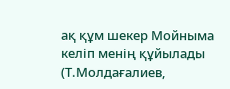ақ құм шекер Мойныма келіп менің құйылады (Т.Молдағалиев,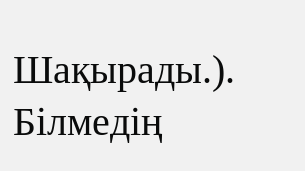Шақырады.).
Білмедің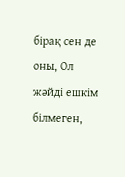бірақ сен де оны, Ол жәйді ешкім білмеген,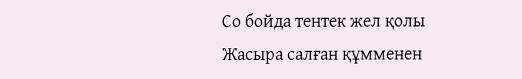Со бойда тентек жел қолы Жасыра салған құмменен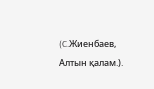(C.Жиенбаев, Алтын қалам.).